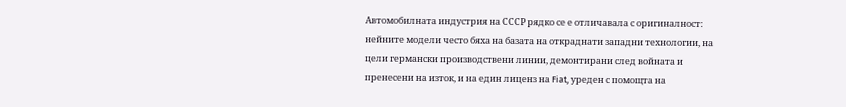Автомобилната индустрия на СССР рядко се е отличавала с оригиналност: нейните модели често бяха на базата на откраднати западни технологии, на цели германски производствени линии, демонтирани след войната и пренесени на изток, и на един лиценз на Fiat, уреден с помощта на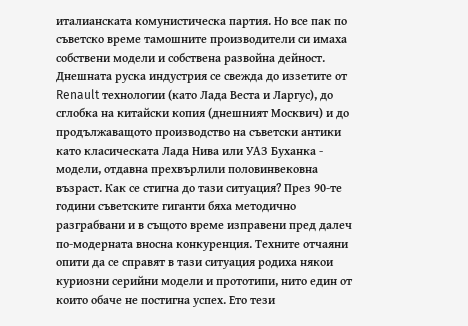италианската комунистическа партия. Но все пак по съветско време тамошните производители си имаха собствени модели и собствена развойна дейност. Днешната руска индустрия се свежда до иззетите от Renault технологии (като Лада Веста и Ларгус), до сглобка на китайски копия (днешният Москвич) и до продължаващото производство на съветски антики като класическата Лада Нива или УАЗ Буханка - модели, отдавна прехвърлили половинвековна възраст. Как се стигна до тази ситуация? През 90-те години съветските гиганти бяха методично разграбвани и в същото време изправени пред далеч по-модерната вносна конкуренция. Техните отчаяни опити да се справят в тази ситуация родиха някои куриозни серийни модели и прототипи, нито един от които обаче не постигна успех. Ето тези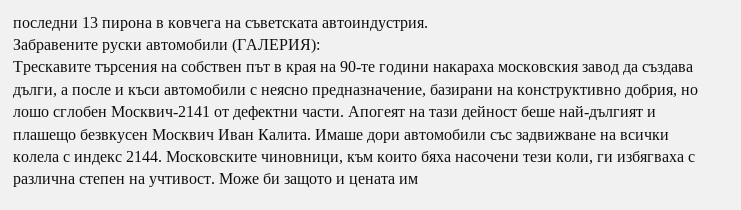последни 13 пирона в ковчега на съветската автоиндустрия.
Забравените руски автомобили (ГАЛЕРИЯ):
Трескавите търсения на собствен път в края на 90-те години накараха московския завод да създава дълги, а после и къси автомобили с неясно предназначение, базирани на конструктивно добрия, но лошо сглобен Москвич-2141 от дефектни части. Апогеят на тази дейност беше най-дългият и плашещо безвкусен Москвич Иван Калита. Имаше дори автомобили със задвижване на всички колела с индекс 2144. Московските чиновници, към които бяха насочени тези коли, ги избягваха с различна степен на учтивост. Може би защото и цената им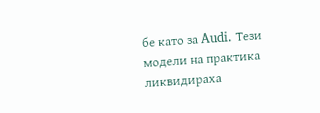бе като за Audi. Тези модели на практика ликвидираха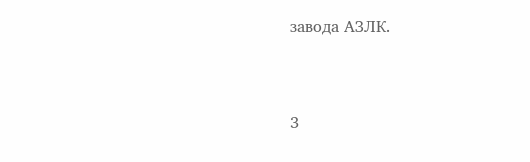завода АЗЛК.


3